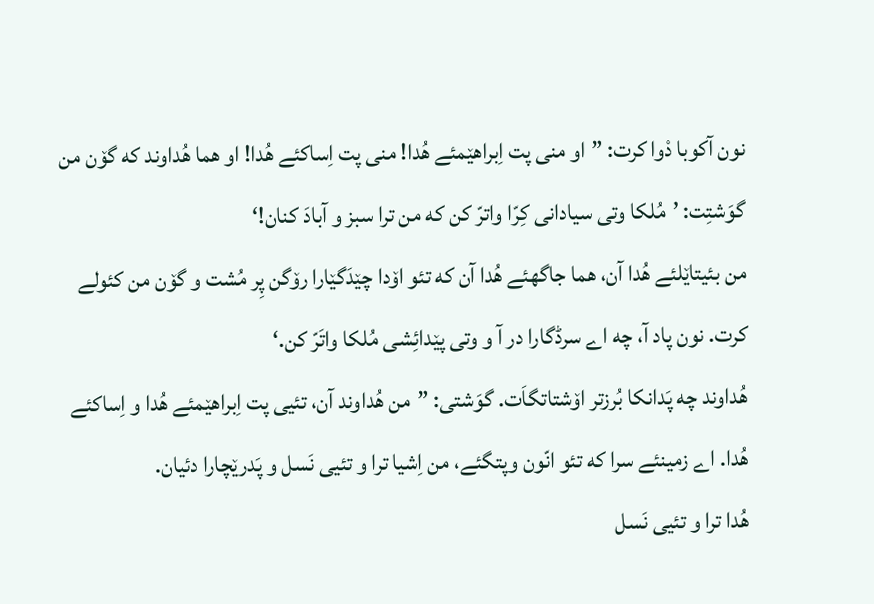نون آکوبا دْوا کرت: ”او منی پت اِبراهێمئے هُدا! منی پت اِساکئے هُدا! او هما هُداوند که گۆن من گوَشتِت: ’مُلکا وتی سیادانی کِرّا واترّ کن که من ترا سبز و آبادَ کنان!‘
من بئیتاێلئے هُدا آن، هما جاگهئے هُدا آن که تئو اۆدا چێدَگێارا رۆگن پِر مُشت و گۆن من کئولے کرت. نون پاد آ، چه اے سرڈگارا در آ و وتی پێدائِشی مُلکا واتَرّ کن.‘
هُداوند چه پَدانکا بُرزتر اۆشتاتگاَت. گوَشتی: ”من هُداوند آن، تئیی پت اِبراهێمئے هُدا و اِساکئے هُدا. اے زمینئے سرا که تئو انّون وپتگئے، من اِشیا ترا و تئیی نَسل و پَدرێچارا دئیان.
هُدا ترا و تئیی نَسل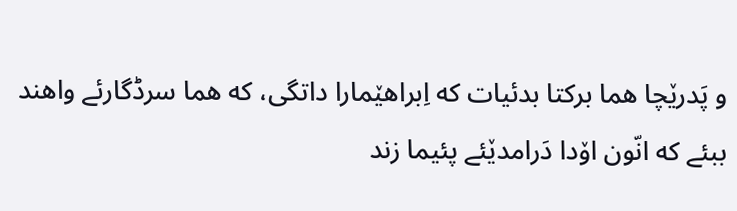و پَدرێچا هما برکتا بدئیات که اِبراهێمارا داتگی، که هما سرڈگارئے واهند ببئے که انّون اۆدا دَرامدێئے پئیما زند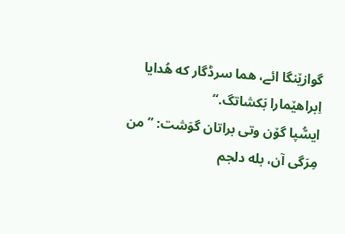گوازێنگا ائے، هما سرڈگار که هُدایا اِبراهێمارا بَکشاتگ.“
ایسُّپا گۆن وتی براتان گوَشت: ”من مِرَگی آن، بله دلجم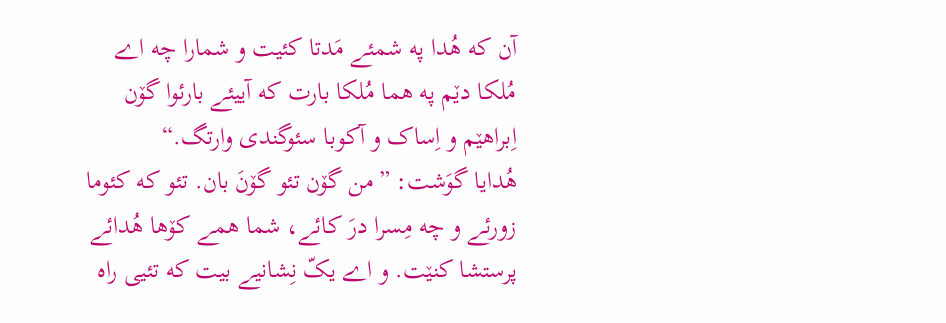آن که هُدا په شمئے مَدتا کئیت و شمارا چه اے مُلکا دێم په هما مُلکا بارت که آییئے بارئوا گۆن اِبراهێم و اِساک و آکوبا سئوگندی وارتگ.“
هُدایا گوَشت: ”من گۆن تئو گۆنَ بان. تئو که کئوما زورئے و چه مِسرا درَ کائے، شما همے کۆها هُدائے پرستشا کنێت. و اے یکّ نِشانیے بیت که تئیی راه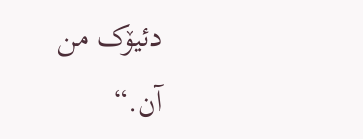دئیۆک من آن.“